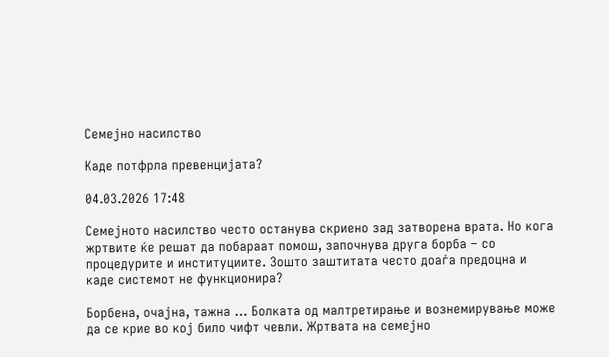Семејно насилство

Каде потфрла превенцијата?

04.03.2026 17:48

Семејното насилство често останува скриено зад затворена врата. Но кога жртвите ќе решат да побараат помош, започнува друга борба – со процедурите и институциите. Зошто заштитата често доаѓа предоцна и каде системот не функционира?

Борбена, очајна, тажна … Болката од малтретирање и вознемирување може да се крие во кој било чифт чевли. Жртвата на семејно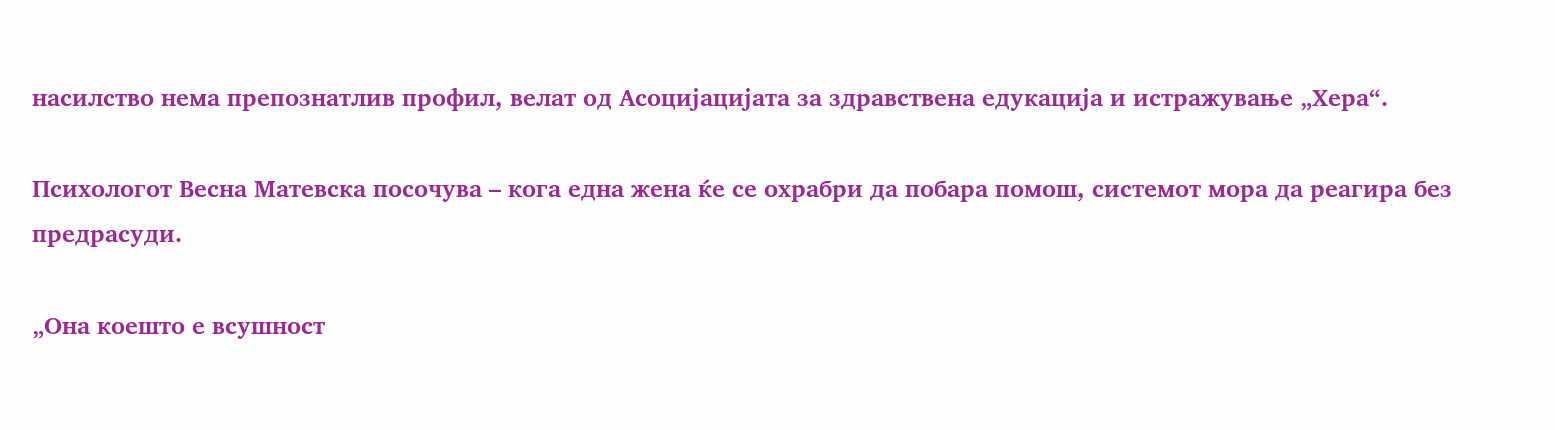насилство нема препознатлив профил, велат од Асоцијацијата за здравствена едукација и истражување „Хера“.

Психологот Весна Матевска посочува – кога една жена ќе се охрабри да побара помош, системот мора да реагира без предрасуди.

„Она коешто е всушност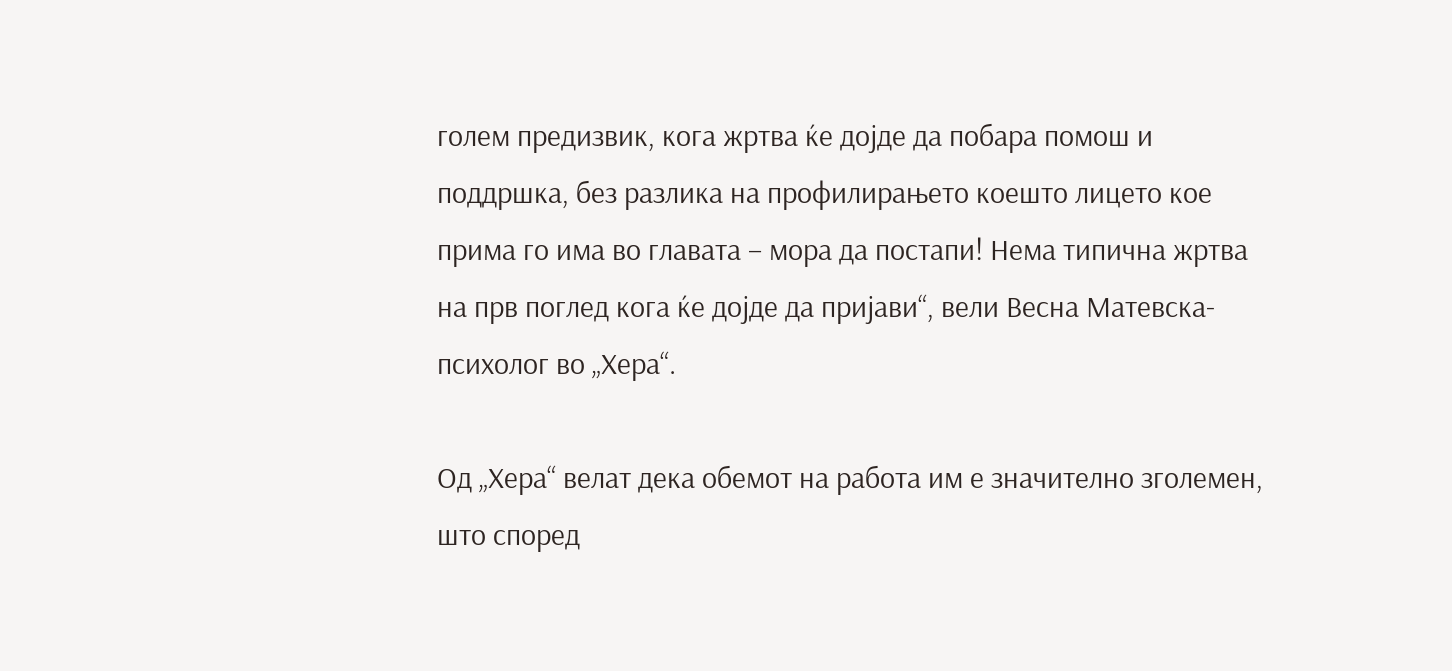голем предизвик, кога жртва ќе дојде да побара помош и поддршка, без разлика на профилирањето коешто лицето кое прима го има во главата – мора да постапи! Нема типична жртва на прв поглед кога ќе дојде да пријави“, вели Весна Матевска-психолог во „Хера“.

Од „Хера“ велат дека обемот на работа им е значително зголемен, што според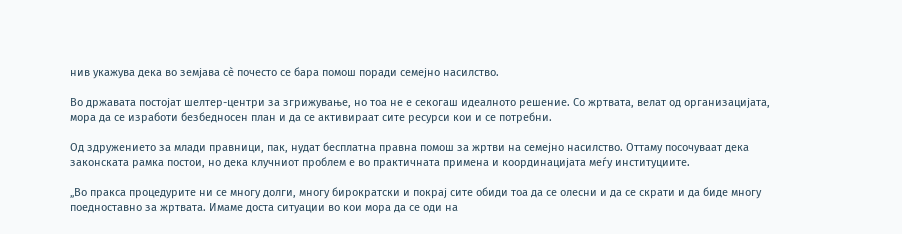нив укажува дека во земјава сè почесто се бара помош поради семејно насилство.

Во државата постојат шелтер-центри за згрижување, но тоа не е секогаш идеалното решение. Со жртвата, велат од организацијата, мора да се изработи безбедносен план и да се активираат сите ресурси кои и се потребни.

Од здружението за млади правници, пак, нудат бесплатна правна помош за жртви на семејно насилство. Оттаму посочуваат дека законската рамка постои, но дека клучниот проблем е во практичната примена и координацијата меѓу институциите.

„Во пракса процедурите ни се многу долги, многу бирократски и покрај сите обиди тоа да се олесни и да се скрати и да биде многу поедноставно за жртвата. Имаме доста ситуации во кои мора да се оди на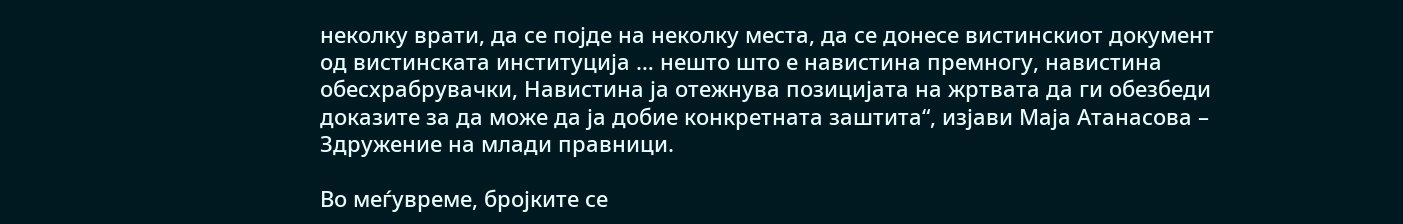неколку врати, да се појде на неколку места, да се донесе вистинскиот документ од вистинската институција … нешто што е навистина премногу, навистина обесхрабрувачки, Навистина ја отежнува позицијата на жртвата да ги обезбеди доказите за да може да ја добие конкретната заштита“, изјави Маја Атанасова – Здружение на млади правници.

Во меѓувреме, бројките се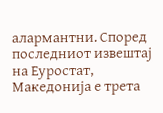алармантни. Според последниот извештај на Еуростат, Македонија е трета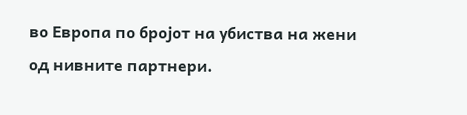во Европа по бројот на убиства на жени од нивните партнери.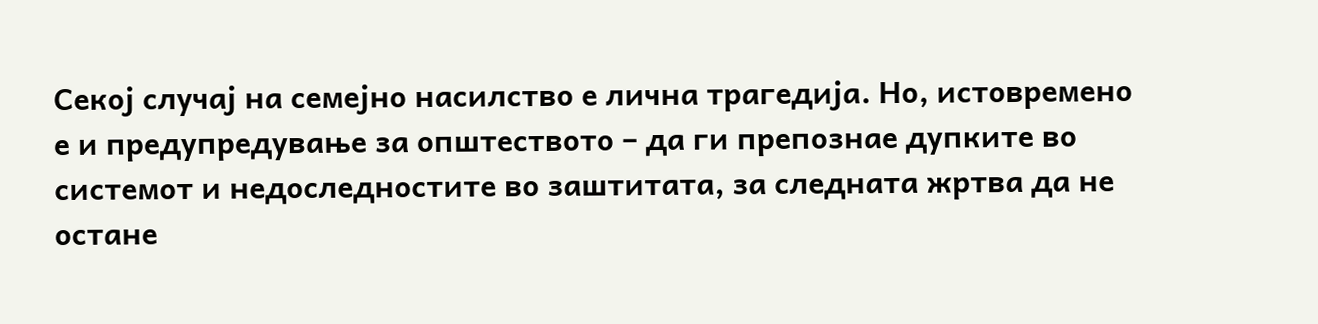Секој случај на семејно насилство е лична трагедија. Но, истовремено е и предупредување за општеството – да ги препознае дупките во системот и недоследностите во заштитата, за следната жртва да не остане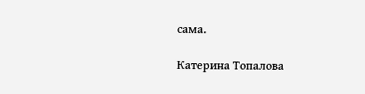сама.

Катерина Топалова